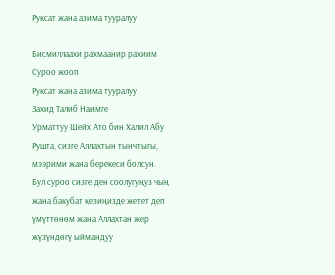Руксат жана азима тууралуу

Бисмиллаахи рахмаанир рахиим
Суроо жооп
Руксат жана азима тууралуу
Захид Талиб Наимге
Урматтуу Шейх Ато бин Халил Абу Рушта, сизге Аллахтын тынчтыгы, мээрими жана берекеси болсун.
Бул суроо сизге ден соолугуңуз чың жана бакубат кезиңизде жетет деп үмүттөнөм жана Аллахтан жер жүзүндөгү ыймандуу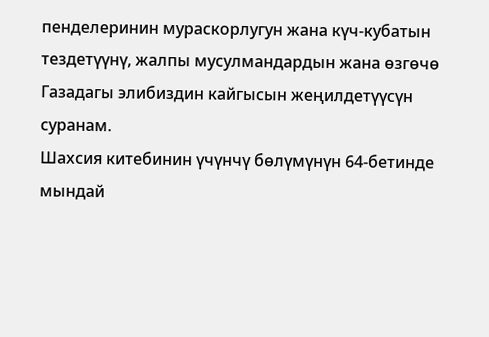пенделеринин мураскорлугун жана күч-кубатын тездетүүнү, жалпы мусулмандардын жана өзгөчө Газадагы элибиздин кайгысын жеңилдетүүсүн суранам.
Шахсия китебинин үчүнчү бөлүмүнүн 64-бетинде мындай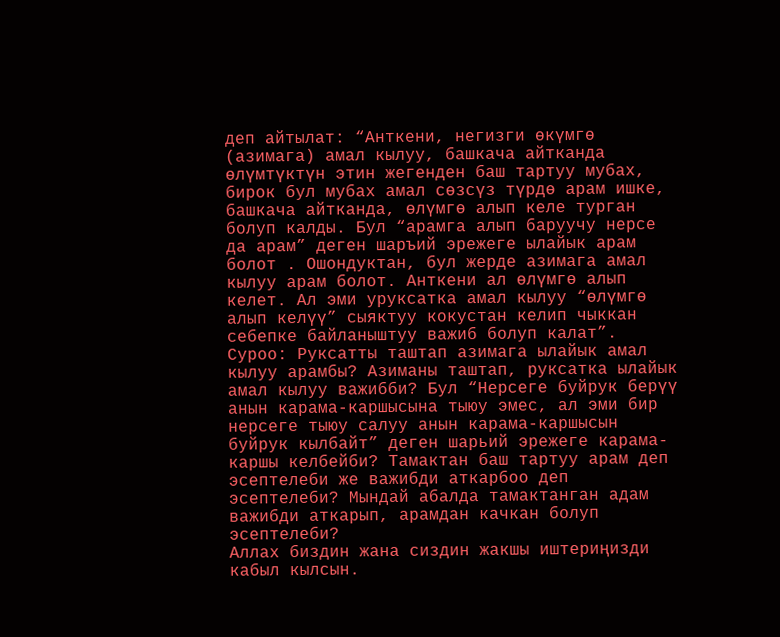деп айтылат: “Анткени, негизги өкүмгө (азимага) амал кылуу, башкача айтканда өлүмтүктүн этин жегенден баш тартуу мубах, бирок бул мубах амал сөзсүз түрдө арам ишке, башкача айтканда, өлүмгө алып келе турган болуп калды. Бул “арамга алып баруучу нерсе да арам” деген шаръий эрежеге ылайык арам болот . Ошондуктан, бул жерде азимага амал кылуу арам болот. Анткени ал өлүмгө алып келет. Ал эми уруксатка амал кылуу “өлүмгө алып келүү” сыяктуу кокустан келип чыккан себепке байланыштуу важиб болуп калат”.
Суроо: Руксатты таштап азимага ылайык амал кылуу арамбы? Азиманы таштап, руксатка ылайык амал кылуу важибби? Бул “Нерсеге буйрук берүү анын карама-каршысына тыюу эмес, ал эми бир нерсеге тыюу салуу анын карама-каршысын буйрук кылбайт” деген шарьий эрежеге карама-каршы келбейби? Тамактан баш тартуу арам деп эсептелеби же важибди аткарбоо деп эсептелеби? Мындай абалда тамактанган адам важибди аткарып, арамдан качкан болуп эсептелеби?
Аллах биздин жана сиздин жакшы иштериңизди кабыл кылсын.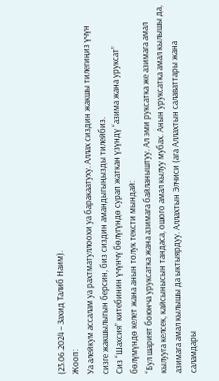(23.06.2024 – Захид Талиб Наим).
Жооп:
Уа алейкум ассалам уа рахтматуллоохи уа баракаатуху. Аллах сиздин жакшы тилегиңиз үчүн сизге жакшылыгын берсин, биз сиздин амандыгыңызды тилейбиз.
Сиз “Шахсия” китебинин үчүнчү бөлүгүндө сурап жаткан үзүндү “азима жана уруксат” бөлүмүндө келет жана анын толук тексти мындай:
“Бул шарият боюнча уруксатка жана азимага байланыштуу. Ал эми руксатка же азимага амал кылууга келсек, кайсынысын тандаса, ошого амал кылуу мубах. Анын уруксатка амал кылышы да, азимага амал кылышы да ыктыярдуу. Аллахтын Элчиси (ага Аллахтын салаваттары жана саламдары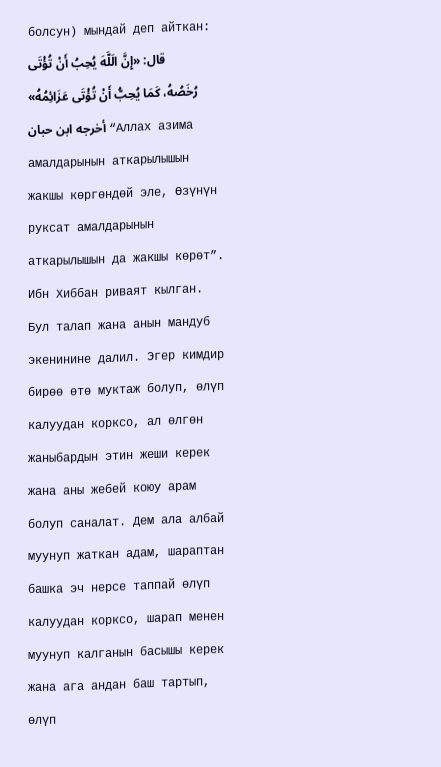болсун) мындай деп айткан: قال: «إِنَّ الَلَّهَ يُحِبُ أَنْ تُؤْتَى رُخَصُهُ، كَمَا يُحِبُّ أَنْ تُؤْتَى عَزَائِمُهُ» أخرجه ابن حبان “Аллах азима амалдарынын аткарылышын жакшы көргөндөй эле, Өзүнүн руксат амалдарынын аткарылышын да жакшы көрөт”. Ибн Хиббан риваят кылган. Бул талап жана анын мандуб экенинине далил. Эгер кимдир бирөө өтө муктаж болуп, өлүп калуудан корксо, ал өлгөн жаныбардын этин жеши керек жана аны жебей коюу арам болуп саналат. Дем ала албай муунуп жаткан адам, шараптан башка эч нерсе таппай өлүп калуудан корксо, шарап менен муунуп калганын басышы керек жана ага андан баш тартып, өлүп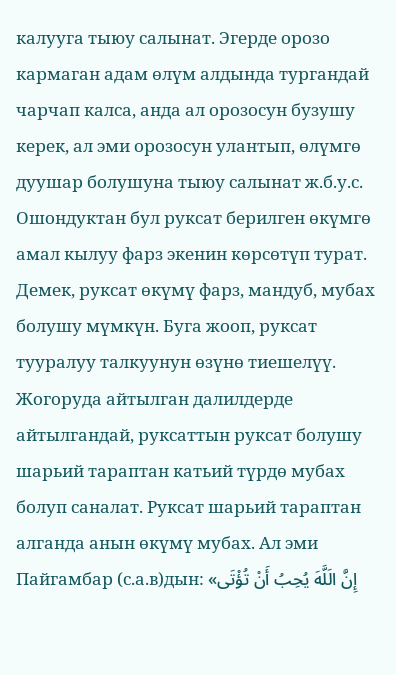калууга тыюу салынат. Эгерде орозо кармаган адам өлүм алдында тургандай чарчап калса, анда ал орозосун бузушу керек, ал эми орозосун улантып, өлүмгө дуушар болушуна тыюу салынат ж.б.у.с. Ошондуктан бул руксат берилген өкүмгө амал кылуу фарз экенин көрсөтүп турат. Демек, руксат өкүмү фарз, мандуб, мубах болушу мүмкүн. Буга жооп, руксат тууралуу талкуунун өзүнө тиешелүү. Жогоруда айтылган далилдерде айтылгандай, руксаттын руксат болушу шарьий тараптан катьий түрдө мубах болуп саналат. Руксат шарьий тараптан алганда анын өкүмү мубах. Ал эми Пайгамбар (с.а.в)дын: «إِنَّ الَلَّهَ يُحِبُ أَنْ تُؤْتَى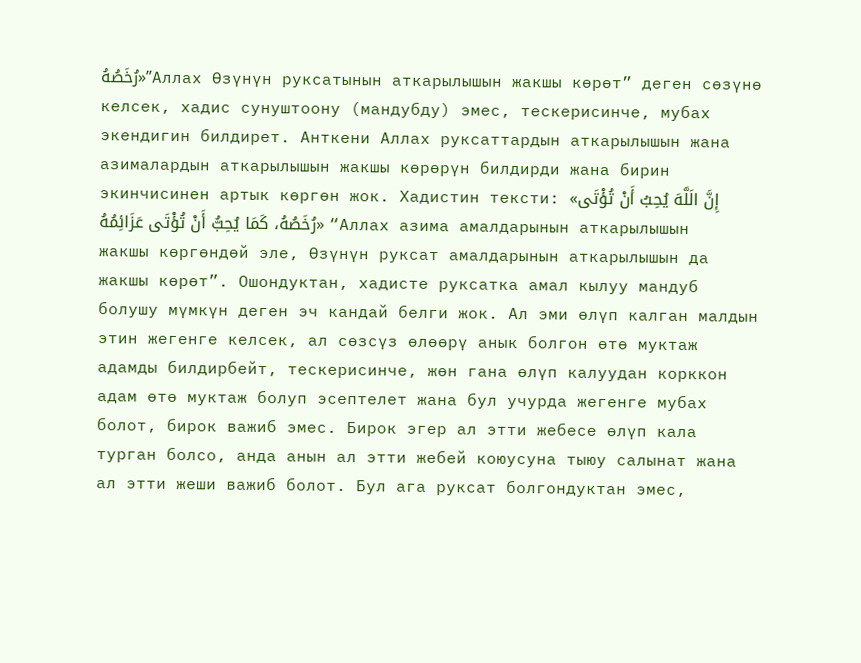رُخَصُهُ»”Аллах Өзүнүн руксатынын аткарылышын жакшы көрөт” деген сөзүнө келсек, хадис сунуштоону (мандубду) эмес, тескерисинче, мубах экендигин билдирет. Анткени Аллах руксаттардын аткарылышын жана азималардын аткарылышын жакшы көрөрүн билдирди жана бирин экинчисинен артык көргөн жок. Хадистин тексти: «إِنَّ الَلَّهَ يُحِبُ أَنْ تُؤْتَى رُخَصُهُ، كَمَا يُحِبُّ أَنْ تُؤْتَى عَزَائِمُهُ» “Аллах азима амалдарынын аткарылышын жакшы көргөндөй эле, Өзүнүн руксат амалдарынын аткарылышын да жакшы көрөт”. Ошондуктан, хадисте руксатка амал кылуу мандуб болушу мүмкүн деген эч кандай белги жок. Ал эми өлүп калган малдын этин жегенге келсек, ал сөзсүз өлөөрү анык болгон өтө муктаж адамды билдирбейт, тескерисинче, жөн гана өлүп калуудан корккон адам өтө муктаж болуп эсептелет жана бул учурда жегенге мубах болот, бирок важиб эмес. Бирок эгер ал этти жебесе өлүп кала турган болсо, анда анын ал этти жебей коюусуна тыюу салынат жана ал этти жеши важиб болот. Бул ага руксат болгондуктан эмес,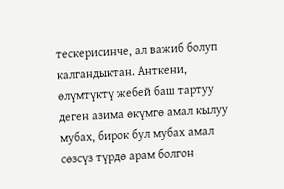тескерисинче, ал важиб болуп калгандыктан. Анткени, өлүмтүктү жебей баш тартуу деген азима өкүмгө амал кылуу мубах, бирок бул мубах амал сөзсүз түрдө арам болгон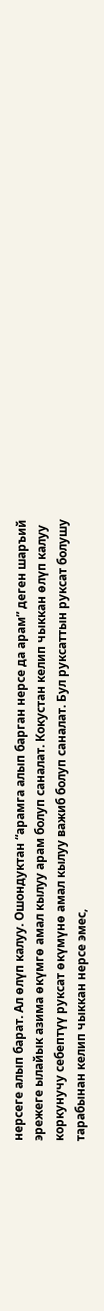нерсеге алып барат. Ал өлүп калуу. Ошондуктан “арамга алып барган нерсе да арам” деген шаръий эрежеге ылайык азима өкүмгө амал кылуу арам болуп саналат. Кокустан келип чыккан өлүп калуу коркунучу себептүү руксат өкүмүнө амал кылуу важиб болуп саналат. Бул руксаттын руксат болушу тарабынан келип чыккан нерсе эмес,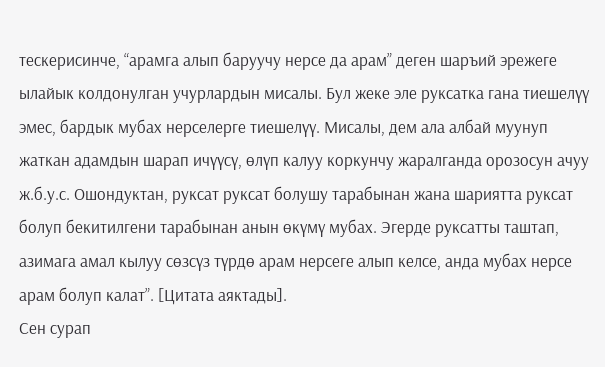тескерисинче, “арамга алып баруучу нерсе да арам” деген шаръий эрежеге ылайык колдонулган учурлардын мисалы. Бул жеке эле руксатка гана тиешелүү эмес, бардык мубах нерселерге тиешелүү. Мисалы, дем ала албай муунуп жаткан адамдын шарап ичүүсү, өлүп калуу коркунчу жаралганда орозосун ачуу ж.б.у.с. Ошондуктан, руксат руксат болушу тарабынан жана шариятта руксат болуп бекитилгени тарабынан анын өкүмү мубах. Эгерде руксатты таштап, азимага амал кылуу сөзсүз түрдө арам нерсеге алып келсе, анда мубах нерсе арам болуп калат”. [Цитата аяктады].
Сен сурап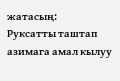жатасың:
Руксатты таштап азимага амал кылуу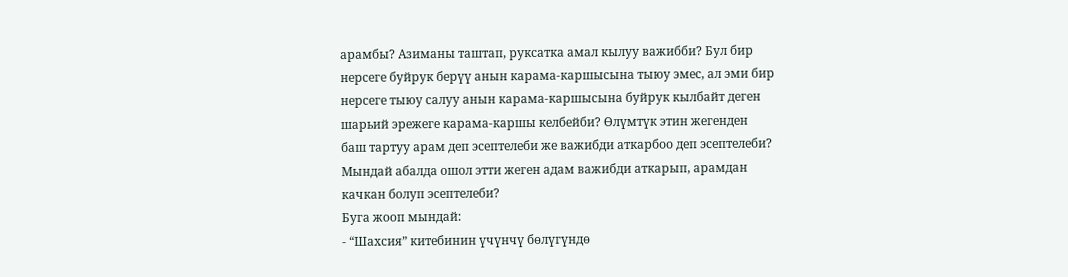арамбы? Азиманы таштап, руксатка амал кылуу важибби? Бул бир нерсеге буйрук берүү анын карама-каршысына тыюу эмес, ал эми бир нерсеге тыюу салуу анын карама-каршысына буйрук кылбайт деген шарьий эрежеге карама-каршы келбейби? Өлүмтүк этин жегенден баш тартуу арам деп эсептелеби же важибди аткарбоо деп эсептелеби? Мындай абалда ошол этти жеген адам важибди аткарып, арамдан качкан болуп эсептелеби?
Буга жооп мындай:
- “Шахсия” китебинин үчүнчү бөлүгүндө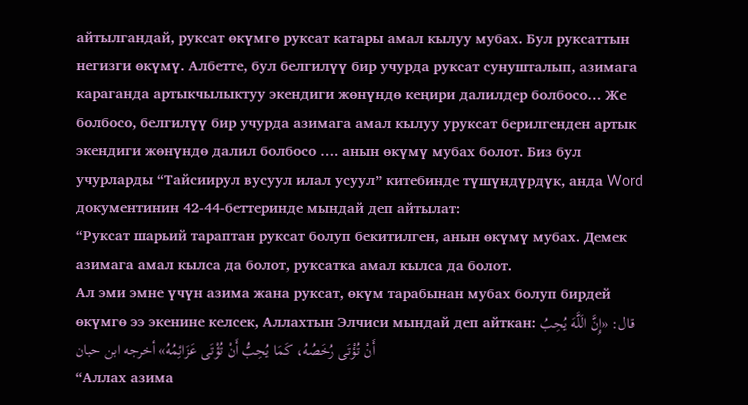айтылгандай, руксат өкүмгө руксат катары амал кылуу мубах. Бул руксаттын негизги өкүмү. Албетте, бул белгилүү бир учурда руксат сунушталып, азимага караганда артыкчылыктуу экендиги жөнүндө кеңири далилдер болбосо… Же болбосо, белгилүү бир учурда азимага амал кылуу уруксат берилгенден артык экендиги жөнүндө далил болбосо …. анын өкүмү мубах болот. Биз бул учурларды “Тайсиирул вусуул илал усуул” китебинде түшүндүрдүк, анда Word документинин 42-44-беттеринде мындай деп айтылат:
“Руксат шарьий тараптан руксат болуп бекитилген, анын өкүмү мубах. Демек азимага амал кылса да болот, руксатка амал кылса да болот.
Ал эми эмне үчүн азима жана руксат, өкүм тарабынан мубах болуп бирдей өкүмгө ээ экенине келсек, Аллахтын Элчиси мындай деп айткан: قال: «إِنَّ الَلَّهَ يُحِبُ أَنْ تُؤْتَى رُخَصُهُ، كَمَا يُحِبُّ أَنْ تُؤْتَى عَزَائِمُهُ» أخرجه ابن حبان
“Аллах азима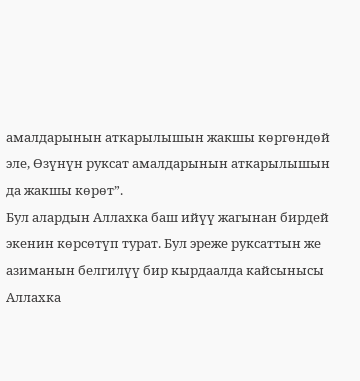амалдарынын аткарылышын жакшы көргөндөй эле, Өзүнүн руксат амалдарынын аткарылышын да жакшы көрөт”.
Бул алардын Аллахка баш ийүү жагынан бирдей экенин көрсөтүп турат. Бул эреже руксаттын же азиманын белгилүү бир кырдаалда кайсынысы Аллахка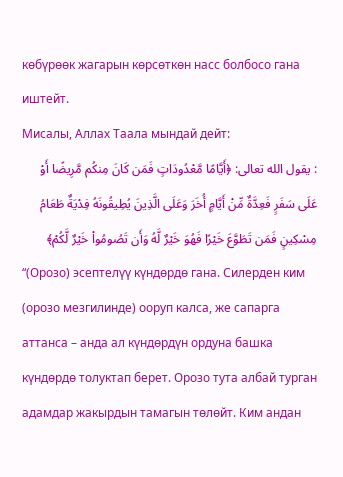көбүрөөк жагарын көрсөткөн насс болбосо гана иштейт.
Мисалы, Аллах Таала мындай дейт:
: يقول الله تعالى: ﴿أَيَّامًا مَّعْدُودَاتٍ فَمَن كَانَ مِنكُم مَّرِيضًا أَوْ عَلَى سَفَرٍ فَعِدَّةٌ مِّنْ أَيَّامٍ أُخَرَ وَعَلَى الَّذِينَ يُطِيقُونَهُ فِدْيَةٌ طَعَامُ مِسْكِينٍ فَمَن تَطَوَّعَ خَيْرًا فَهُوَ خَيْرٌ لَّهُ وَأَن تَصُومُواْ خَيْرٌ لَّكُمْ﴾
“(Орозо) эсептелүү күндөрдө гана. Силерден ким (орозо мезгилинде) ооруп калса, же сапарга аттанса – анда ал күндөрдүн ордуна башка күндөрдө толуктап берет. Орозо тута албай турган адамдар жакырдын тамагын төлөйт. Ким андан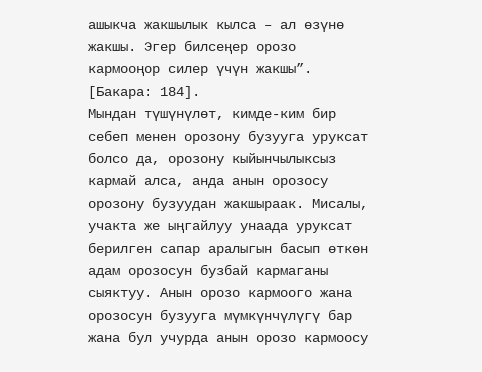ашыкча жакшылык кылса – ал өзүнө жакшы. Эгер билсеңер орозо кармооңор силер үчүн жакшы”. [Бакара: 184].
Мындан түшүнүлөт, кимде-ким бир себеп менен орозону бузууга уруксат болсо да, орозону кыйынчылыксыз кармай алса, анда анын орозосу орозону бузуудан жакшыраак. Мисалы, учакта же ыңгайлуу унаада уруксат берилген сапар аралыгын басып өткөн адам орозосун бузбай кармаганы сыяктуу. Анын орозо кармоого жана орозосун бузууга мүмкүнчүлүгү бар жана бул учурда анын орозо кармоосу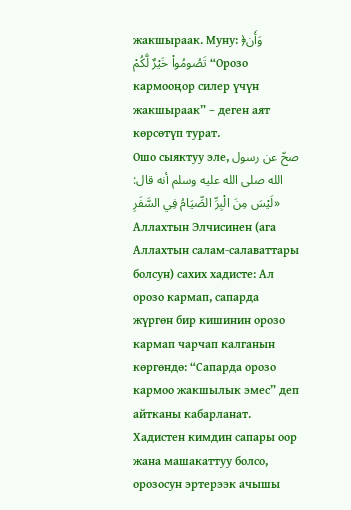жакшыраак. Муну: ﴿وَأَن تَصُومُواْ خَيْرٌ لَّكُمْ “Орозо кармооңор силер үчүн жакшыраак” – деген аят көрсөтүп турат.
Ошо сыяктуу эле, صحّ عن رسول الله صلى الله عليه وسلم أنه قال: «لَيْسَ مِنَ الْبِرِّ الصِّيَامُ فِي السَّفَرِ Аллахтын Элчисинен (ага Аллахтын салам-салаваттары болсун) сахих хадисте: Ал орозо кармап, сапарда жүргөн бир кишинин орозо кармап чарчап калганын көргөндө: “Сапарда орозо кармоо жакшылык эмес” деп айтканы кабарланат. Хадистен кимдин сапары оор жана машакаттуу болсо, орозосун эртерээк ачышы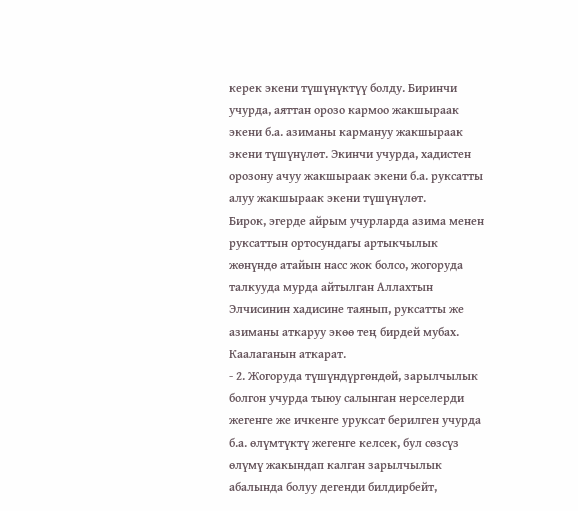керек экени түшүнүктүү болду. Биринчи учурда, аяттан орозо кармоо жакшыраак экени б.а. азиманы кармануу жакшыраак экени түшүнүлөт. Экинчи учурда, хадистен орозону ачуу жакшыраак экени б.а. руксатты алуу жакшыраак экени түшүнүлөт.
Бирок, эгерде айрым учурларда азима менен руксаттын ортосундагы артыкчылык жөнүндө атайын насс жок болсо, жогоруда талкууда мурда айтылган Аллахтын Элчисинин хадисине таянып, руксатты же азиманы аткаруу экөө тең бирдей мубах. Каалаганын аткарат.
- 2. Жогоруда түшүндүргөндөй, зарылчылык болгон учурда тыюу салынган нерселерди жегенге же ичкенге уруксат берилген учурда б.а. өлүмтүктү жегенге келсек, бул сөзсүз өлүмү жакындап калган зарылчылык абалында болуу дегенди билдирбейт,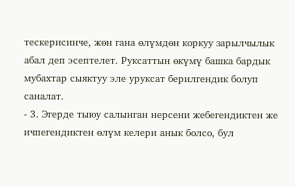тескерисинче, жөн гана өлүмдөн коркуу зарылчылык абал деп эсептелет. Руксаттын өкүмү башка бардык мубахтар сыяктуу эле уруксат берилгендик болуп саналат.
- 3. Эгерде тыюу салынган нерсени жебегендиктен же ичпегендиктен өлүм келери анык болсо, бул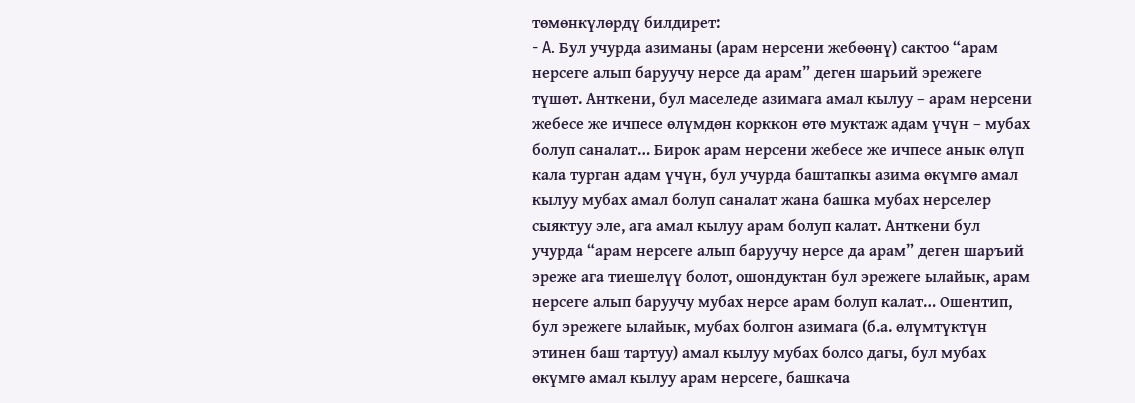төмөнкүлөрдү билдирет:
- A. Бул учурда азиманы (арам нерсени жебөөнү) сактоо “арам нерсеге алып баруучу нерсе да арам” деген шарьий эрежеге түшөт. Анткени, бул маселеде азимага амал кылуу – арам нерсени жебесе же ичпесе өлүмдөн корккон өтө муктаж адам үчүн – мубах болуп саналат… Бирок арам нерсени жебесе же ичпесе анык өлүп кала турган адам үчүн, бул учурда баштапкы азима өкүмгө амал кылуу мубах амал болуп саналат жана башка мубах нерселер сыяктуу эле, ага амал кылуу арам болуп калат. Анткени бул учурда “арам нерсеге алып баруучу нерсе да арам” деген шаръий эреже ага тиешелүү болот, ошондуктан бул эрежеге ылайык, арам нерсеге алып баруучу мубах нерсе арам болуп калат… Ошентип, бул эрежеге ылайык, мубах болгон азимага (б.а. өлүмтүктүн этинен баш тартуу) амал кылуу мубах болсо дагы, бул мубах өкүмгө амал кылуу арам нерсеге, башкача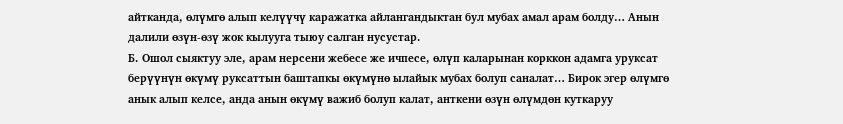айтканда, өлүмгө алып келүүчү каражатка айлангандыктан бул мубах амал арам болду… Анын далили өзүн-өзү жок кылууга тыюу салган нусустар.
Б. Ошол сыяктуу эле, арам нерсени жебесе же ичпесе, өлүп каларынан корккон адамга уруксат берүүнүн өкүмү руксаттын баштапкы өкүмүнө ылайык мубах болуп саналат… Бирок эгер өлүмгө анык алып келсе, анда анын өкүмү важиб болуп калат, анткени өзүн өлүмдөн куткаруу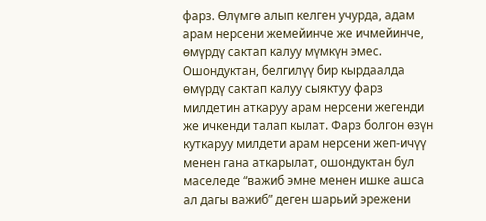фарз. Өлүмгө алып келген учурда, адам арам нерсени жемейинче же ичмейинче, өмүрдү сактап калуу мүмкүн эмес. Ошондуктан, белгилүү бир кырдаалда өмүрдү сактап калуу сыяктуу фарз милдетин аткаруу арам нерсени жегенди же ичкенди талап кылат. Фарз болгон өзүн куткаруу милдети арам нерсени жеп-ичүү менен гана аткарылат, ошондуктан бул маселеде “важиб эмне менен ишке ашса ал дагы важиб” деген шарьий эрежени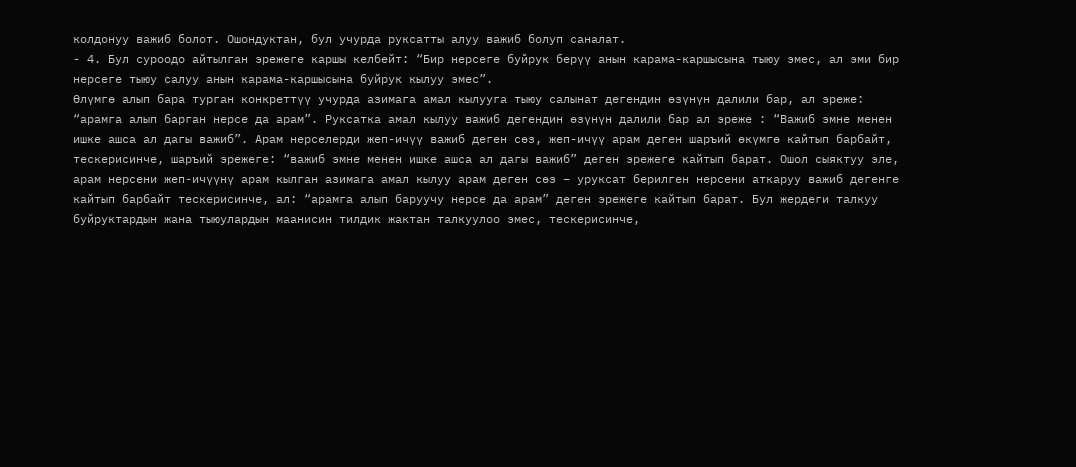колдонуу важиб болот. Ошондуктан, бул учурда руксатты алуу важиб болуп саналат.
- 4. Бул суроодо айтылган эрежеге каршы келбейт: “Бир нерсеге буйрук берүү анын карама-каршысына тыюу эмес, ал эми бир нерсеге тыюу салуу анын карама-каршысына буйрук кылуу эмес”.
Өлүмгө алып бара турган конкреттүү учурда азимага амал кылууга тыюу салынат дегендин өзүнүн далили бар, ал эреже: “арамга алып барган нерсе да арам”. Руксатка амал кылуу важиб дегендин өзүнүн далили бар ал эреже : “Важиб эмне менен ишке ашса ал дагы важиб”. Арам нерселерди жеп-ичүү важиб деген сөз, жеп-ичүү арам деген шаръий өкүмгө кайтып барбайт, тескерисинче, шаръий эрежеге: “важиб эмне менен ишке ашса ал дагы важиб” деген эрежеге кайтып барат. Ошол сыяктуу эле, арам нерсени жеп-ичүүнү арам кылган азимага амал кылуу арам деген сөз – уруксат берилген нерсени аткаруу важиб дегенге кайтып барбайт тескерисинче, ал: “арамга алып баруучу нерсе да арам” деген эрежеге кайтып барат. Бул жердеги талкуу буйруктардын жана тыюулардын маанисин тилдик жактан талкуулоо эмес, тескерисинче,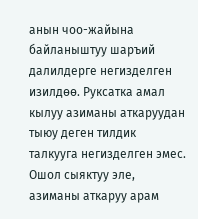анын чоо-жайына байланыштуу шаръий далилдерге негизделген изилдөө. Руксатка амал кылуу азиманы аткаруудан тыюу деген тилдик талкууга негизделген эмес. Ошол сыяктуу эле, азиманы аткаруу арам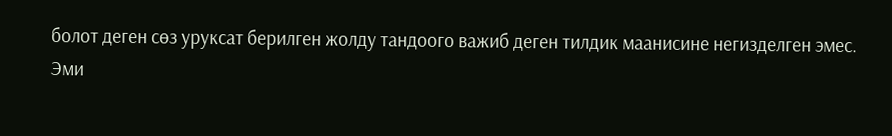болот деген сөз уруксат берилген жолду тандоого важиб деген тилдик маанисине негизделген эмес.
Эми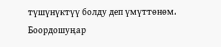түшүнүктүү болду деп үмүттөнөм.
Боордошуңар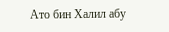Ато бин Халил абу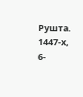Рушта.
1447-х, 6-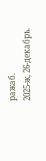ражаб.
2025-ж, 26-декабрь.